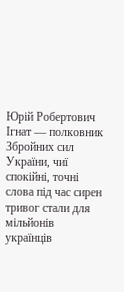Юрій Робертович Ігнат — полковник Збройних сил України, чиї спокійні, точні слова під час сирен тривог стали для мільйонів українців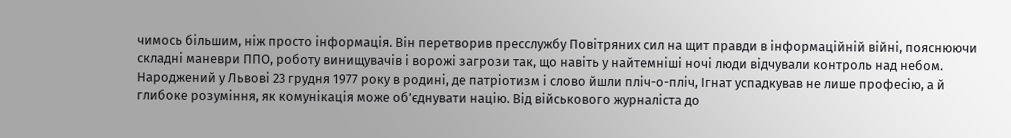чимось більшим, ніж просто інформація. Він перетворив пресслужбу Повітряних сил на щит правди в інформаційній війні, пояснюючи складні маневри ППО, роботу винищувачів і ворожі загрози так, що навіть у найтемніші ночі люди відчували контроль над небом.
Народжений у Львові 23 грудня 1977 року в родині, де патріотизм і слово йшли пліч-о-пліч, Ігнат успадкував не лише професію, а й глибоке розуміння, як комунікація може об’єднувати націю. Від військового журналіста до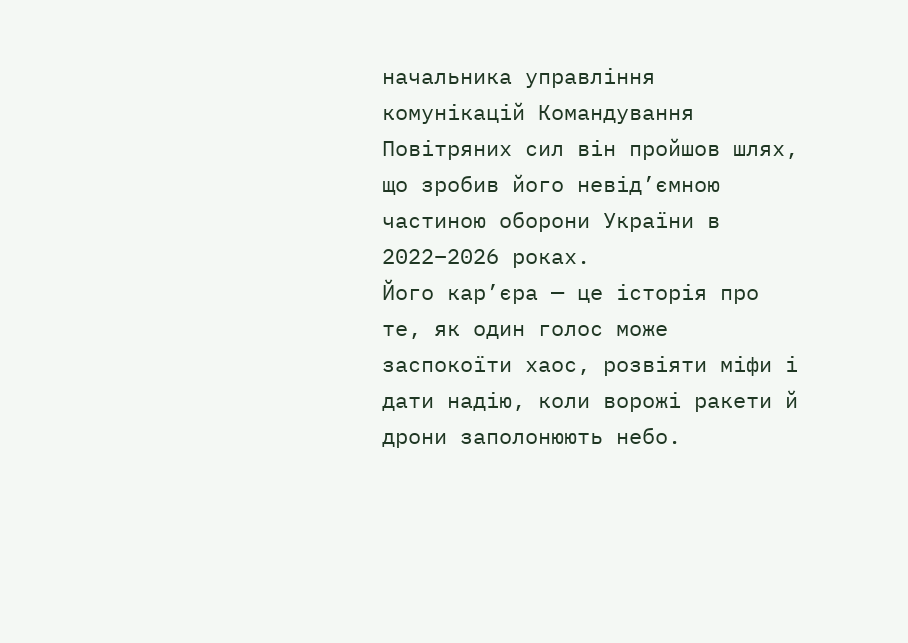начальника управління комунікацій Командування Повітряних сил він пройшов шлях, що зробив його невід’ємною частиною оборони України в 2022–2026 роках.
Його кар’єра — це історія про те, як один голос може заспокоїти хаос, розвіяти міфи і дати надію, коли ворожі ракети й дрони заполонюють небо.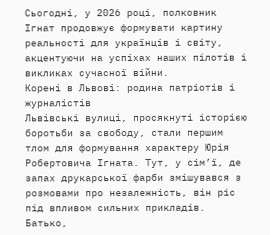Сьогодні, у 2026 році, полковник Ігнат продовжує формувати картину реальності для українців і світу, акцентуючи на успіхах наших пілотів і викликах сучасної війни.
Корені в Львові: родина патріотів і журналістів
Львівські вулиці, просякнуті історією боротьби за свободу, стали першим тлом для формування характеру Юрія Робертовича Ігната. Тут, у сім’ї, де запах друкарської фарби змішувався з розмовами про незалежність, він ріс під впливом сильних прикладів. Батько,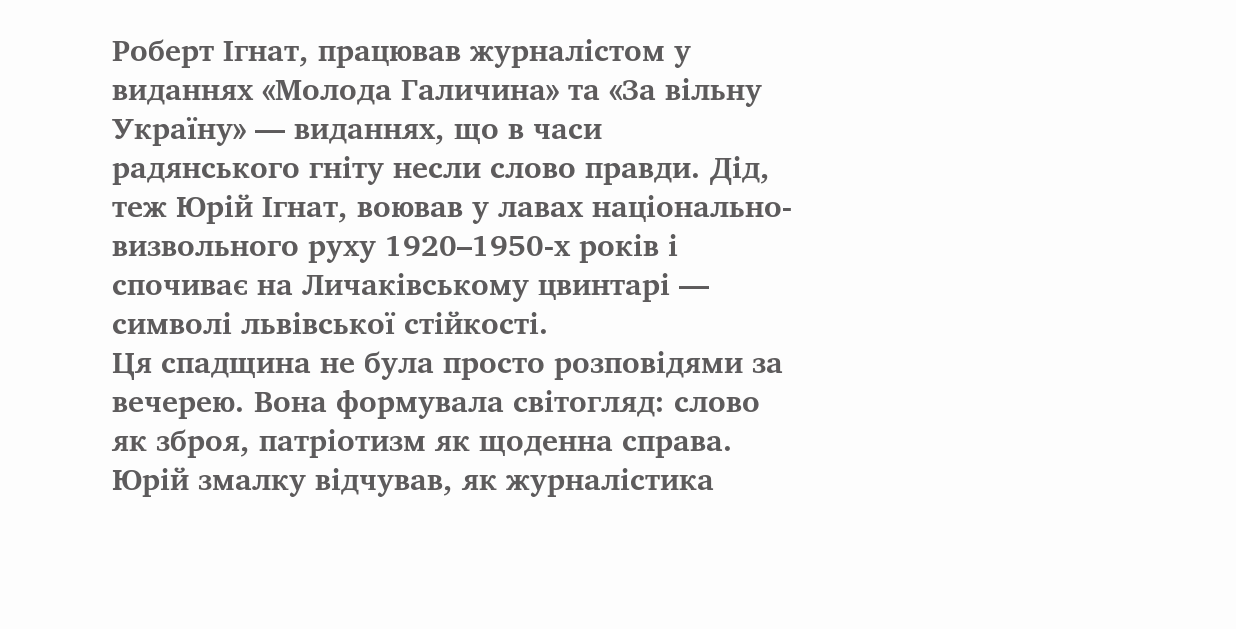Роберт Ігнат, працював журналістом у виданнях «Молода Галичина» та «За вільну Україну» — виданнях, що в часи радянського гніту несли слово правди. Дід, теж Юрій Ігнат, воював у лавах національно-визвольного руху 1920–1950-х років і спочиває на Личаківському цвинтарі — символі львівської стійкості.
Ця спадщина не була просто розповідями за вечерею. Вона формувала світогляд: слово як зброя, патріотизм як щоденна справа. Юрій змалку відчував, як журналістика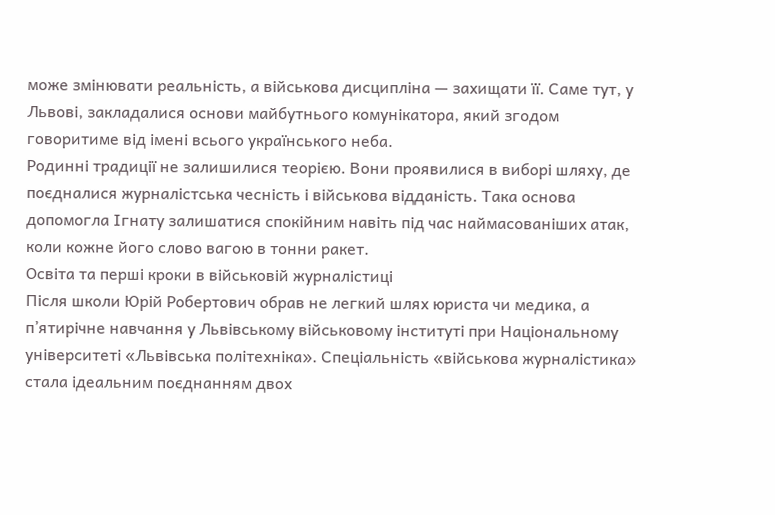може змінювати реальність, а військова дисципліна — захищати її. Саме тут, у Львові, закладалися основи майбутнього комунікатора, який згодом говоритиме від імені всього українського неба.
Родинні традиції не залишилися теорією. Вони проявилися в виборі шляху, де поєдналися журналістська чесність і військова відданість. Така основа допомогла Ігнату залишатися спокійним навіть під час наймасованіших атак, коли кожне його слово вагою в тонни ракет.
Освіта та перші кроки в військовій журналістиці
Після школи Юрій Робертович обрав не легкий шлях юриста чи медика, а п’ятирічне навчання у Львівському військовому інституті при Національному університеті «Львівська політехніка». Спеціальність «військова журналістика» стала ідеальним поєднанням двох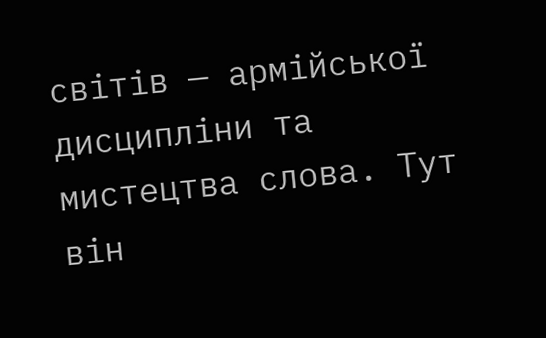світів — армійської дисципліни та мистецтва слова. Тут він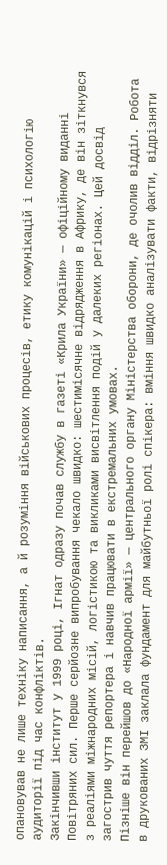опановував не лише техніку написання, а й розуміння військових процесів, етику комунікацій і психологію аудиторії під час конфліктів.
Закінчивши інститут у 1999 році, Ігнат одразу почав службу в газеті «Крила України» — офіційному виданні Повітряних сил. Перше серйозне випробування чекало швидко: шестимісячне відрядження в Африку, де він зіткнувся з реаліями міжнародних місій, логістикою та викликами висвітлення подій у далеких регіонах. Цей досвід загострив чуття репортера і навчив працювати в екстремальних умовах.
Пізніше він перейшов до «Народної армії» — центрального органу Міністерства оборони, де очолив відділ. Робота в друкованих ЗМІ заклала фундамент для майбутньої ролі спікера: вміння швидко аналізувати факти, відрізняти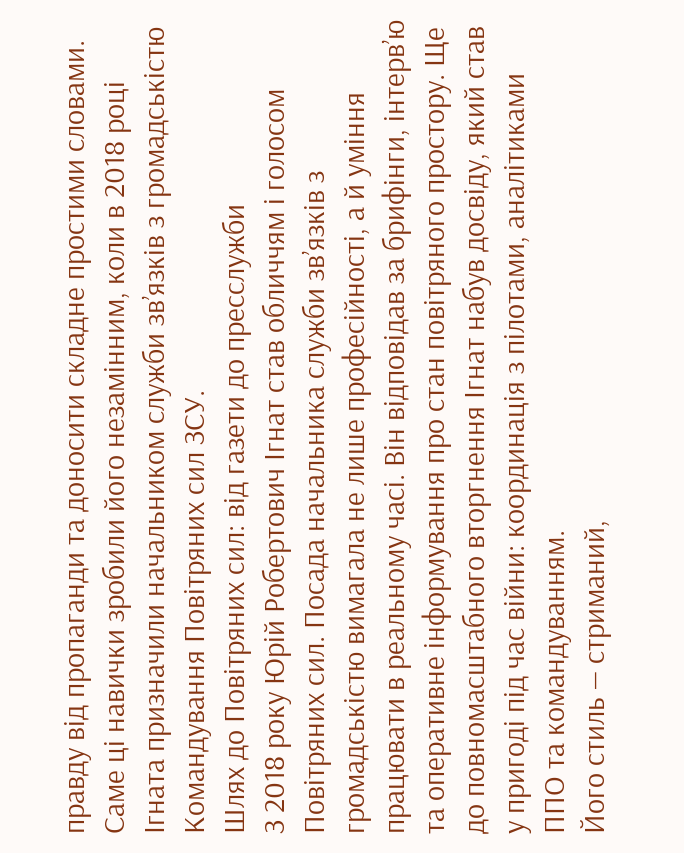правду від пропаганди та доносити складне простими словами. Саме ці навички зробили його незамінним, коли в 2018 році Ігната призначили начальником служби зв’язків з громадськістю Командування Повітряних сил ЗСУ.
Шлях до Повітряних сил: від газети до пресслужби
З 2018 року Юрій Робертович Ігнат став обличчям і голосом Повітряних сил. Посада начальника служби зв’язків з громадськістю вимагала не лише професійності, а й уміння працювати в реальному часі. Він відповідав за брифінги, інтерв’ю та оперативне інформування про стан повітряного простору. Ще до повномасштабного вторгнення Ігнат набув досвіду, який став у пригоді під час війни: координація з пілотами, аналітиками ППО та командуванням.
Його стиль — стриманий,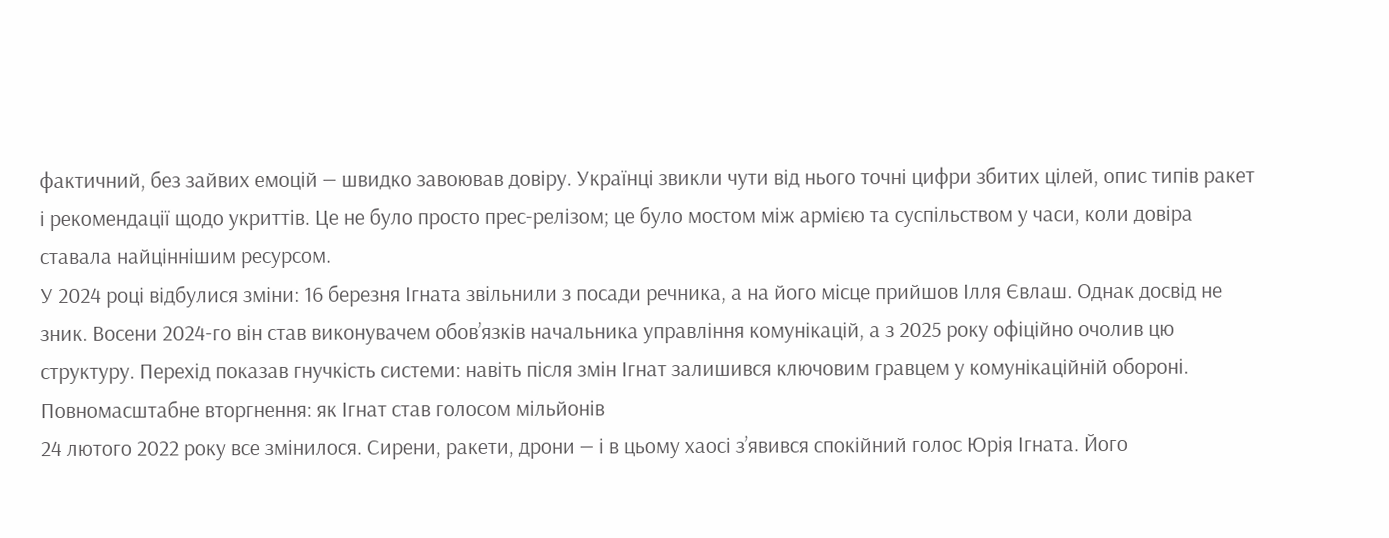фактичний, без зайвих емоцій — швидко завоював довіру. Українці звикли чути від нього точні цифри збитих цілей, опис типів ракет і рекомендації щодо укриттів. Це не було просто прес-релізом; це було мостом між армією та суспільством у часи, коли довіра ставала найціннішим ресурсом.
У 2024 році відбулися зміни: 16 березня Ігната звільнили з посади речника, а на його місце прийшов Ілля Євлаш. Однак досвід не зник. Восени 2024-го він став виконувачем обов’язків начальника управління комунікацій, а з 2025 року офіційно очолив цю структуру. Перехід показав гнучкість системи: навіть після змін Ігнат залишився ключовим гравцем у комунікаційній обороні.
Повномасштабне вторгнення: як Ігнат став голосом мільйонів
24 лютого 2022 року все змінилося. Сирени, ракети, дрони — і в цьому хаосі з’явився спокійний голос Юрія Ігната. Його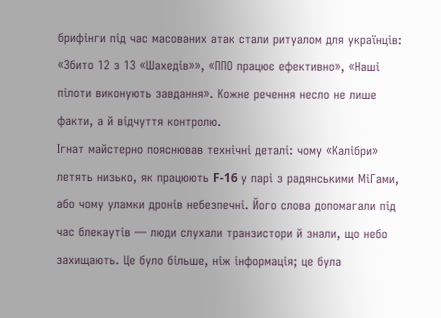брифінги під час масованих атак стали ритуалом для українців: «Збито 12 з 13 «Шахедів»», «ППО працює ефективно», «Наші пілоти виконують завдання». Кожне речення несло не лише факти, а й відчуття контролю.
Ігнат майстерно пояснював технічні деталі: чому «Калібри» летять низько, як працюють F-16 у парі з радянськими МіГами, або чому уламки дронів небезпечні. Його слова допомагали під час блекаутів — люди слухали транзистори й знали, що небо захищають. Це було більше, ніж інформація; це була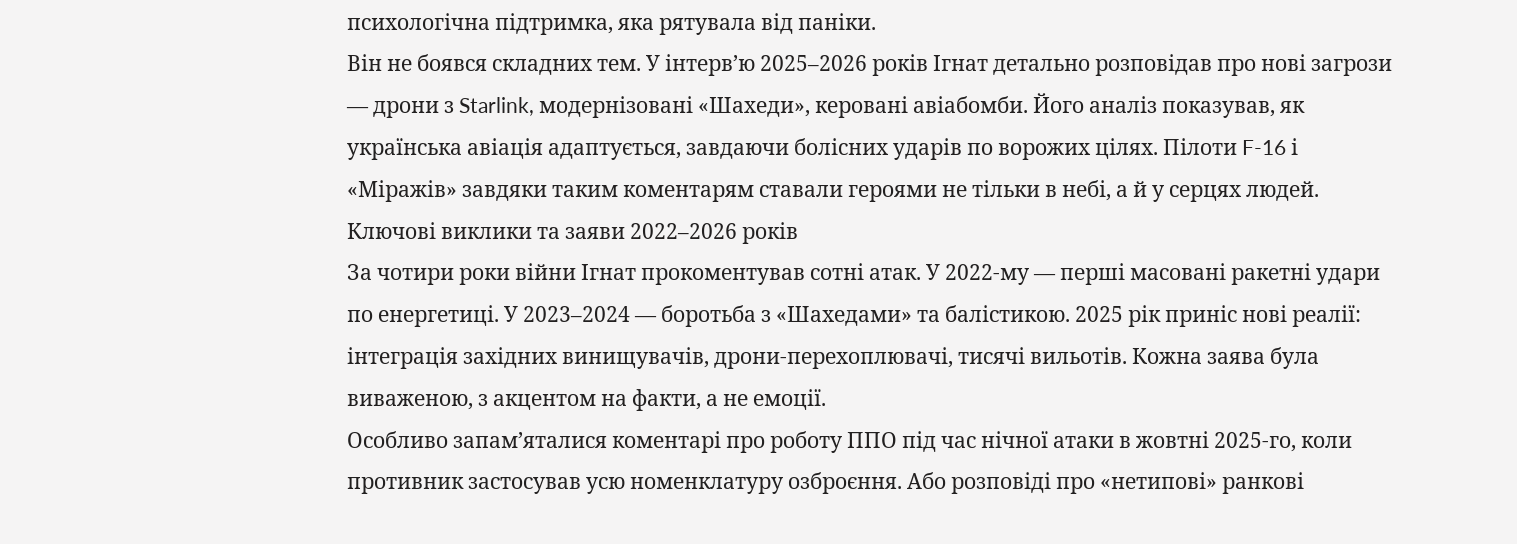психологічна підтримка, яка рятувала від паніки.
Він не боявся складних тем. У інтерв’ю 2025–2026 років Ігнат детально розповідав про нові загрози — дрони з Starlink, модернізовані «Шахеди», керовані авіабомби. Його аналіз показував, як українська авіація адаптується, завдаючи болісних ударів по ворожих цілях. Пілоти F-16 і «Міражів» завдяки таким коментарям ставали героями не тільки в небі, а й у серцях людей.
Ключові виклики та заяви 2022–2026 років
За чотири роки війни Ігнат прокоментував сотні атак. У 2022-му — перші масовані ракетні удари по енергетиці. У 2023–2024 — боротьба з «Шахедами» та балістикою. 2025 рік приніс нові реалії: інтеграція західних винищувачів, дрони-перехоплювачі, тисячі вильотів. Кожна заява була виваженою, з акцентом на факти, а не емоції.
Особливо запам’яталися коментарі про роботу ППО під час нічної атаки в жовтні 2025-го, коли противник застосував усю номенклатуру озброєння. Або розповіді про «нетипові» ранкові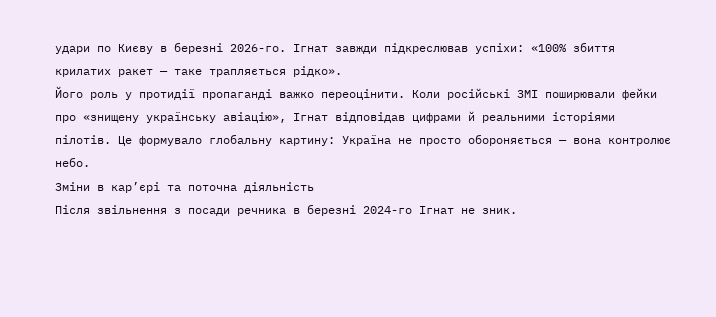удари по Києву в березні 2026-го. Ігнат завжди підкреслював успіхи: «100% збиття крилатих ракет — таке трапляється рідко».
Його роль у протидії пропаганді важко переоцінити. Коли російські ЗМІ поширювали фейки про «знищену українську авіацію», Ігнат відповідав цифрами й реальними історіями пілотів. Це формувало глобальну картину: Україна не просто обороняється — вона контролює небо.
Зміни в кар’єрі та поточна діяльність
Після звільнення з посади речника в березні 2024-го Ігнат не зник.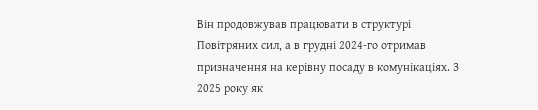Він продовжував працювати в структурі Повітряних сил, а в грудні 2024-го отримав призначення на керівну посаду в комунікаціях. З 2025 року як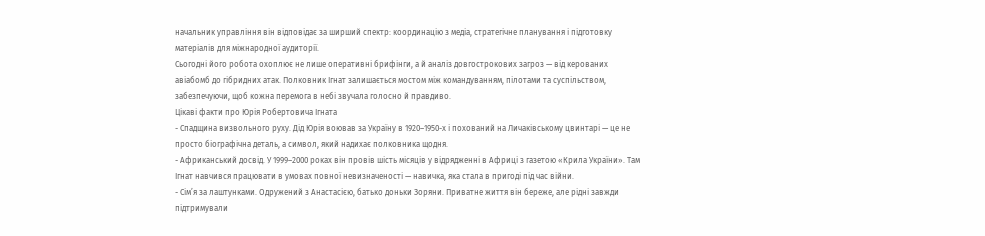начальник управління він відповідає за ширший спектр: координацію з медіа, стратегічне планування і підготовку матеріалів для міжнародної аудиторії.
Сьогодні його робота охоплює не лише оперативні брифінги, а й аналіз довгострокових загроз — від керованих авіабомб до гібридних атак. Полковник Ігнат залишається мостом між командуванням, пілотами та суспільством, забезпечуючи, щоб кожна перемога в небі звучала голосно й правдиво.
Цікаві факти про Юрія Робертовича Ігната
- Спадщина визвольного руху. Дід Юрія воював за Україну в 1920–1950-х і похований на Личаківському цвинтарі — це не просто біографічна деталь, а символ, який надихає полковника щодня.
- Африканський досвід. У 1999–2000 роках він провів шість місяців у відрядженні в Африці з газетою «Крила України». Там Ігнат навчився працювати в умовах повної невизначеності — навичка, яка стала в пригоді під час війни.
- Сім’я за лаштунками. Одружений з Анастасією, батько доньки Зоряни. Приватне життя він береже, але рідні завжди підтримували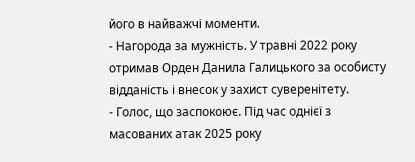його в найважчі моменти.
- Нагорода за мужність. У травні 2022 року отримав Орден Данила Галицького за особисту відданість і внесок у захист суверенітету.
- Голос, що заспокоює. Під час однієї з масованих атак 2025 року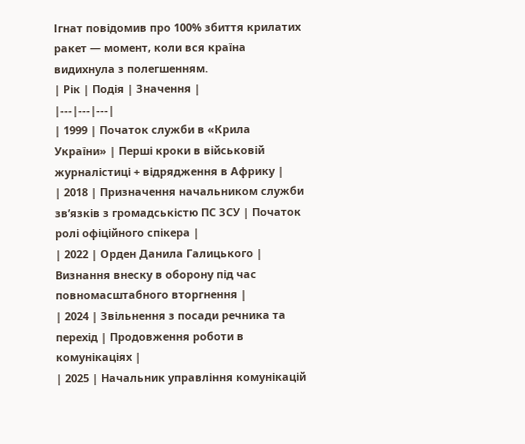Ігнат повідомив про 100% збиття крилатих ракет — момент, коли вся країна видихнула з полегшенням.
| Рік | Подія | Значення |
|---|---|---|
| 1999 | Початок служби в «Крила України» | Перші кроки в військовій журналістиці + відрядження в Африку |
| 2018 | Призначення начальником служби зв’язків з громадськістю ПС ЗСУ | Початок ролі офіційного спікера |
| 2022 | Орден Данила Галицького | Визнання внеску в оборону під час повномасштабного вторгнення |
| 2024 | Звільнення з посади речника та перехід | Продовження роботи в комунікаціях |
| 2025 | Начальник управління комунікацій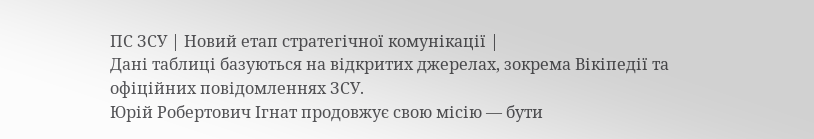ПС ЗСУ | Новий етап стратегічної комунікації |
Дані таблиці базуються на відкритих джерелах, зокрема Вікіпедії та офіційних повідомленнях ЗСУ.
Юрій Робертович Ігнат продовжує свою місію — бути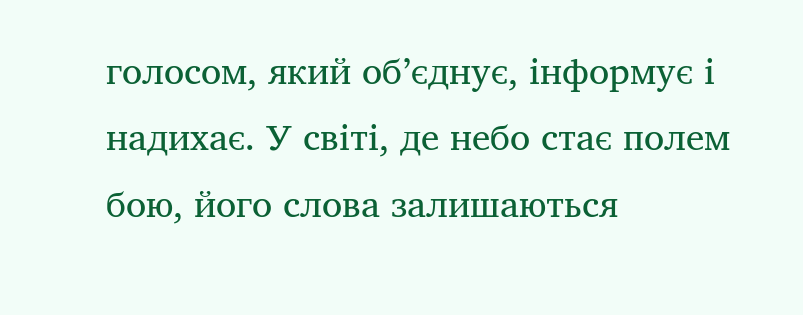голосом, який об’єднує, інформує і надихає. У світі, де небо стає полем бою, його слова залишаються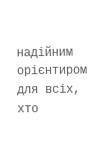надійним орієнтиром для всіх, хто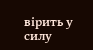вірить у силу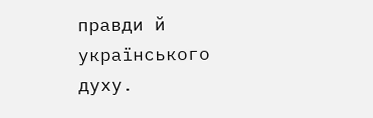правди й українського духу.